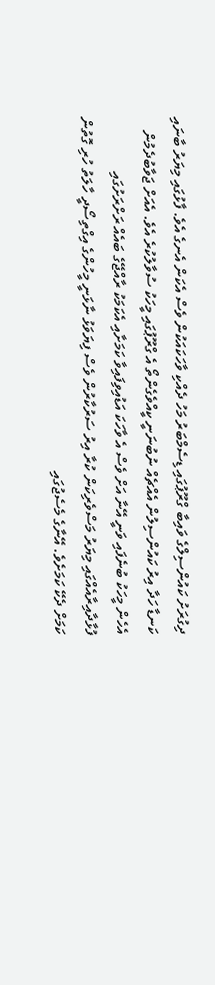ދިގުރަށު ކައުންސިލްގެ ވައިބާ ގްރޫޕުގައި ޑިސެމްބަރު މަހު ދެއްކި ވާހަކައަކުން ވެސް އެކަން އެނގެ އެވެ. ފާޅުގައި މިޔަރު ބާނައި ކަނޑާ ހަދާ އިރު ކައުންސިލުން އެއްޗެއް ނުބުނަނީ ކީއްވެގެންތޯ އެ ގްރޫޕުގައި މީހަކު ސުވާލުކުރެ އެވެ. އެއަށް ޖަވާބުދެމުން އެހެން މީހަކު ބުނެފައި ވަނީ އޭނާ އަށް ވެސް އެ ވާހަކަ އަޑުއިވިފައިވާ ކަމަށާއި އެކަމަކު ރާއްޖޭގެ ބައެއް ރަށްރަށުގައި ފުޅާދާއިރާއެއްގައި މިޔަރު މަސްވެރިކަން ކުރާ އިރު ސަރުކާރުން ވެސް ފިޔަވަޅު ނާޅަނީ މީހުންގެ އިގްތިސޯދީ ހާލަތު ހުރި ގޮތުން ކަމަށް ދެކޭ ކަމަށެވެ. އޭނާގެ މެސެޖުގައި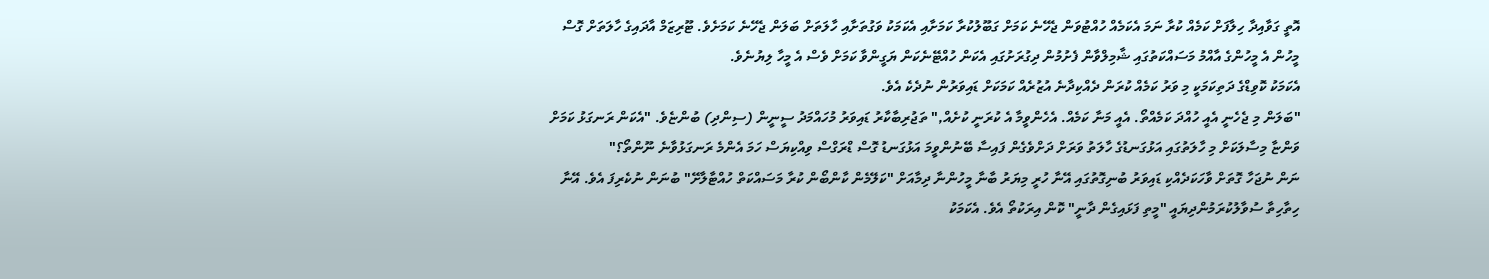އޮތީ ގަވާއިދާ ހިލާފަށް ކަމެއް ކުރާ ނަމަ އެކަމެއް ހުއްޓުވަން ޖެހޭނެ ކަމަށް ގަބޫލުކުރާ ކަމަށާއި އެކަމަކު ވަގުތަށާއި ހާލަތަށް ބަލަން ޖެހޭނެ ކަމަށެވެ. ޓޫރިޒަމް އާދައިގެ ހާލަތަށް ގޮސް މީހުން އެ މީހުންގެ އާއްމު މަސައްކަތުގައި ޝާމިލްވާން ފެށުމުން ދިގުރަށުގައި އެކަން ހުއްޓޭނެކަން ޔަގީންވާ ކަމަށް ވެސް އެ މީހާ ލިޔުނެވެ.
އެކަމަކު ކޮވިޑްގެ ދަތިކަމަކީ މި ވަރު ކަމެއް ކުރަން ދެއްކިދާނެ އުޒުރެއް ކަމަކަށް ޑައިވަރުން ނުދެކެ އެވެ.
"ބަލަން މި ޖެހެނީ އެއީ ހުއްދަ ކަމެއްތޯ. އެއީ މަނާ ކަމެއް. އެހެންވީމާ އެ ކުރަނީ ކުށެއް," ތަޖުރިބާކާރު ޑައިވަރު މުހައްމަދު ސީނީން (ސިންދި) ބުންޏެވެ. "އެކަން ރަނގަޅު ކަމަށް ވަންޏާ މިސާލަކަށް މި ހާލަތުގައި އަޅުގަނޑުގެ ހާލަތު ވަރަށް ދަށްވެގެން ފައިސާ ބޭނުންވީމަ އަޅުގަނޑު ގޮސް ޑްރަގްސް ވިއްކިޔަސް ހަމަ އެންމެ ރަނގަޅުވާނެ ނޫންތޯ؟"
ނަން ނުޖަހާ ގޮތަށް ވާހަކަދެއްކި ޑައިވަރު ބުނިގޮތުގައި އޭނާ ހުރީ މިޔަރު ބާނާ މީހުންނާ ދިމާއަށް "ކަލޭމެން ކާންބޯން ކުރާ މަސައްކަތް ހުއްޓާލާށޭ" ބުނަން ނުކެރިފަ އެވެ. އޭނާ ހިތާހިތާ ސުވާލުކުރަމުންދިޔައީ "މީތި ފަޅައިގެން ދާނީ" ކޮން އިރަކުތޯ އެވެ. އެކަމަކު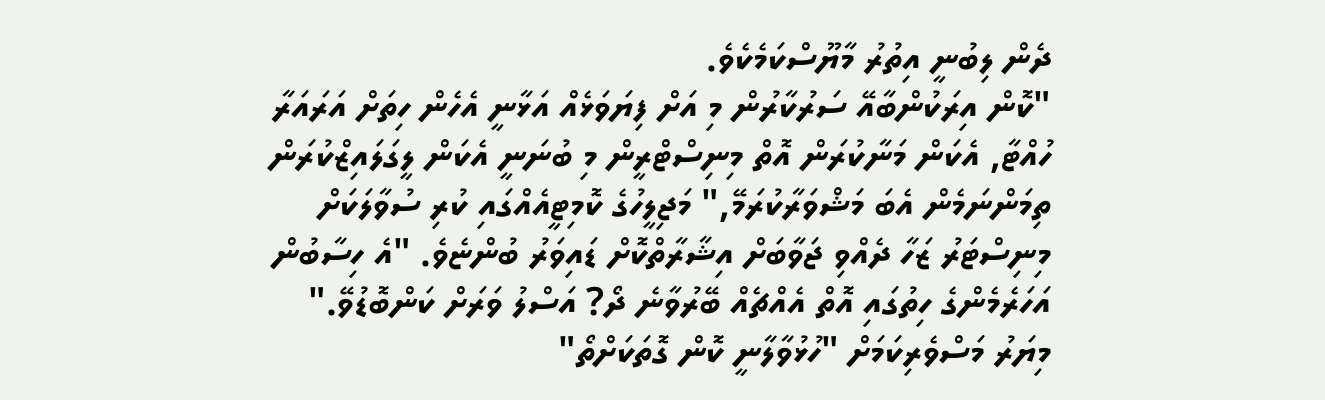ދެން ލިބުނީ އިތުރު މާޔޫސްކަމެކެވެ.
"ކޮން އިރަކުންބާއޭ ސަރުކާރުން މި އަށް ފިޔަވަޅެއް އަޅާނީ އެހެން ހިތަށް އަރައަރާ ހުއްޓާ, އެކަން މަނާކުރަން އޮތް މިނިސްޓްރީން މި ބުނަނީ އެކަން ލީގަލައިޒްކުރަން ތިމަންނަމެން އެބަ މަޝްވަރާކުރަމޭ," މަޖިލީހުގެ ކޮމިޓީއެއްގައި ކުރި ސުވާލަކަށް މިނިސްޓަރު ޒަހާ ދެއްވި ޖަވާބަށް އިޝާރާތްކޮށް ޑައިވަރު ބުންޏެވެ. "އެ ހިސާބުން އަހަރެމެންގެ ހިތުގައި އޮތް އެއްޗެއް ބޭރުވާނެ ދޯ? އަސްލު ވަރަށް ކަންބޮޑުވޭ."
މިޔަރު މަސްވެރިކަމަށް "ހުޅުވާލާނީ ކޮން ގޮތަކަށްތޯ"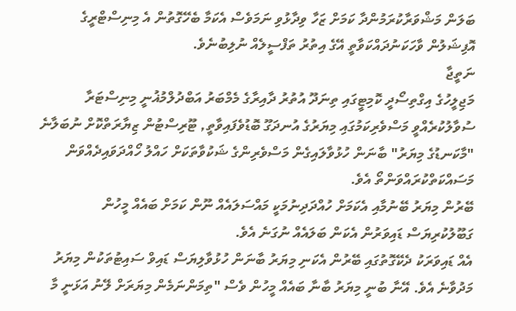ބަލަން މަޝްވަރާކުރަމުންދާ ކަމަށް ޒަހާ ވިދާޅުވި ނަމަވެސް އެކަމާ ބެހޭގޮތުން އެ މިނިސްޓްރީގެ އޮފިޝަލުން ވާހަކަނުދައްކަވާތީ އޭގެ އިތުރު ތަފްސީލެއް ނުލިބުނެވެ.
ނަތީޖާ
މަޖިލީހުގެ އިގްތިސޯދީ ކޮމިޓީގައި ތިނަދޫ އުތުރު ދާއިރާގެ މެމްބަރު އަބްދުލްމުޣުނީ މިނިސްޓަރާ ސުވާލުކުރެއްވީ މަސްވެރިކަމުގައި މިޔަރުގެ އުނދަގޫ ބޮޑުވެފައިވާތީ, ޓޫރިސްޓުން ޒިޔާރަތްކޮށް ނުބަލާނެ "މާކަނޑުގެ މިޔަރު" ބާނަން ހުޅުވާލައިގެން މަސްވެރިންގެ ޝަކުވާތަކަށް ހައްލު ހޯއްދަވައިދެއްވަން މަސައްކަތްކުރައްވަންތޯ އެވެ.
ބޭރުން މިޔަރު ބޭނުމާއި އެކަމަށް ހުއްދަދިނުމަކީ މައްސަލައެއް ނޫން ކަމަށް ބައެއް މީހުން ގަބޫލުކުރިޔަސް ޑައިވަރުން އެކަން ބަލައެއް ނުގަނެ އެވެ.
އެއް ޑައިވަރަކު ދެކޭގޮތުގައި ބޭރުން އެކަނި މިޔަރު ބާނަން ހުޅުވާލިޔަސް ޑައިވް ސައިޓުތަކުން މިޔަރު މަދުވާނެ އެވެ. އޭނާ ބުނީ މިޔަރު ބާނާ ބައެއް މީހުން ވެސް "ތިމަންނަމެން މިޔަރަށް ލޭނު އަޅަނީ މާ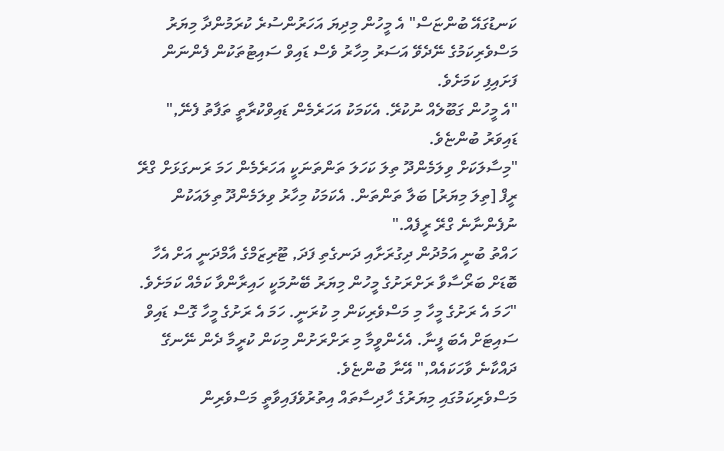ކަނޑުގައޭ ބުންޏަސް" އެ މީހުން މިދިޔަ އަހަރުންސުރެ ކުރަމުންދާ މިޔަރު މަސްވެރިކަމުގެ ނޭދެވޭ އަސަރު މިހާރު ވެސް ޑައިވް ސައިޓުތަކުން ފެންނަން ފަށައިފި ކަމަށެވެ.
"އެ މީހުން ގަބޫލެއް ނުކުރޭ. އެކަމަކު އަހަރެމެން ޑައިވްކުރާތީ ތަފާތު ފެނޭ," ޑައިވަރު ބުންޏެވެ.
"މިސާލަކަށް ވިލަމެންދޫ ތިލަ ކަހަލަ ތަންތަނަކީ އަހަރެމެން ހަމަ ރަނގަޅަށް ގްރޭ ރީފް [ތިލަ މިޔަރު] ބަލާ ތަންތަން. އެކަމަކު މިހާރު ވިލަމެންދޫ ތިލައަކުން ނުފެންނާނެ ގްރޭ ރީފެއް."
ހައްތު ބުނީ އަމުދުން ދިގުރަށާއި ދަނގެތި ފަދަ, ޓޫރިޒަމްގެ އާމްދަނީ އަށް އެހާ ބޮޑަށް ބަރޯސާވާ ރަށްރަށުގެ މީހުން މިޔަރު ބޭނުމަކީ ހައިރާންވާ ކަމެއް ކަމަށެވެ.
"ހަމަ އެ ރަށުގެ މީހާ މި މަސްވެރިކަން މި ކުރަނީ. ހަމަ އެ ރަށުގެ މީހާ ގޮސް ޑައިވް ސައިޓަށް އެބަ ފީނާ. އެހެންވީމާ މި ރަށްރަށުން މިކަން ކުރީމާ ދެން ނޭނގޭ ދައްކާނެ ވާހަކައެއް," އޭނާ ބުންޏެވެ.
މަސްވެރިކަމުގައި މިޔަރުގެ ހާދިސާތައް އިތުރުވެފައިވާތީ މަސްވެރިން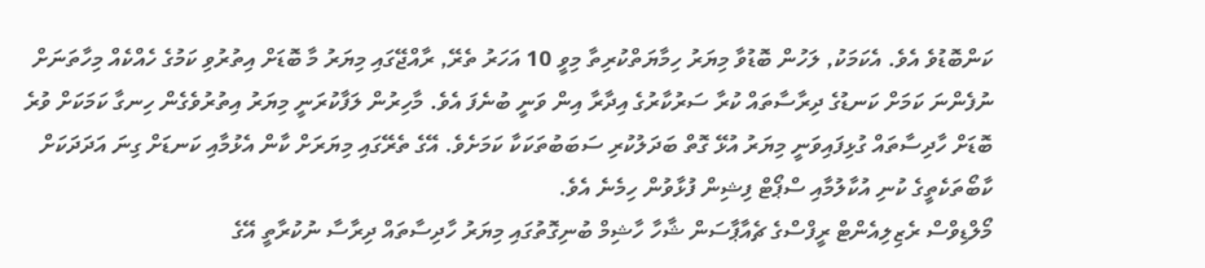ކަންބޮޑުވެ އެވެ. އެކަމަކު, ލަހުން ބޮޑުވާ މިޔަރު ހިމާޔަތްކުރިތާ މިވީ 10 އަހަރު ތެރޭ, ރާއްޖޭގައި މިޔަރު މާ ބޮޑަށް އިތުރުވި ކަމުގެ ހެއްކެއް މިހާތަނަށް ނުފެންނަ ކަމަށް ކަނޑުގެ ދިރާސާތައް ކުރާ ސަރުކާރުގެ އިދާރާ އިން ވަނީ ބުނެފަ އެވެ. މާހިރުން ލަފާކުރަނީ މިޔަރު އިތުރުވެގެން ހިނގާ ކަމަކަށް ވުރެ ބޮޑަށް ހާދިސާތައް ގުޅިފައިވަނީ މިޔަރު އުޅޭ ގޮތް ބަދަލުކުރި ސަބަބުތަކަކާ ކަމަށެވެ. އޭގެ ތެރޭގައި މިޔަރަށް ކާން އެޅުމާއި ކަނޑަށް ގިނަ އަދަދަކަށް ކާބޯތަކެތީގެ ކުނި އުކާލުމާއި ސްޕޯޓް ފިޝިން ފުޅާވުން ހިމެނެ އެވެ.
މޯލްޑިވްސް ރެޒިލިއެންޓް ރީފްސްގެ ޗެއާޕާސަން ޝާހާ ހާޝިމް ބުނިގޮތުގައި މިޔަރު ހާދިސާތައް ދިރާސާ ނުކުރާތީ އޭގެ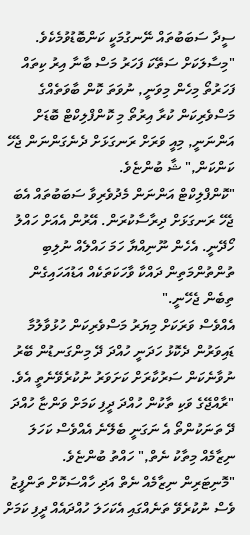ސީދާ ސަބަބުތައް ނޭނގުމަކީ ކަންބޮޑުވުމެކެވެ.
"މިސާލަކަށް ސަތޭކަ ފަހަރު މަސް ބާނާ އިރު ކިތައް ފަހަރުތޯ މިހެން މިވަނީ, ނުވަތަ ކޮން ބާވަތެއްގެ މަސްވެރިކަން ކުރާ އިރުތޯ މި ކޮންފްލިކްޓް ބޮޑަށް އަންނަނީ, މިއީ ވަރަށް ރަނގަޅަށް ދެނެގަންނަން ޖެހޭ ކަންކަން," ޝާ ބުންޏެވެ.
"ކޮންފްލިކްޓް އަންނަން މެދުވެރިވާ ސަބަބުތައް އެބަ ޖެހޭ ރަނގަޅަށް ދިރާސާކުރަން. އޭރުން އެއަށް ހައްލު ހޯދޭނީ. އެހެން ނޫނިއްޔާ ހަމަ ހައްލެއް ނުލިބި ތުންތުންމަތިން ދައްކާ ވާހަކަތަކެއް އަޑުއަހައިގެން ތިބެން ޖެހޭނީ."
އެއްވެސް ވަރަކަށް މިޔަރު މަސްވެރިކަން ހުޅުވާލުމާ ޑައިވަރުން ދެކޮޅު ހަދަނީ ހުއްދަ ދޭ މިންގަނޑުން ބޭރު ނުވާނެކަން ސަރުކާރަށް ކަށަވަރު ނުކުރެވޭނެތީ އެވެ.
"ރާއްޖޭގެ ވަކި ތާކުން ހުއްދަ ދީފި ކަމަށް ވަންޏާ ހުއްދަ ދޭ ތަނަކުންތޯ އެ ނަގަނީ ބެލޭނެ އެއްވެސް ކަހަލަ ނިޒާމެއް މިތާކު ނެތް," ހައްތު ބުންޏެވެ.
"މޮނިޓަރިން ނިޒާމެއް ނެތް އަދި ހާއްސަކޮށް ތަންފީޒު ވެސް ނުކުރެވޭ ތަނެއްގައި އެކަހަލަ ހުއްދައެއް ދީފި ކަމަށް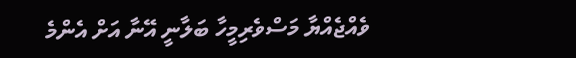ވެއްޖެއްޔާ މަސްވެރިމީހާ ބަލާނީ އޭނާ އަށް އެންމެ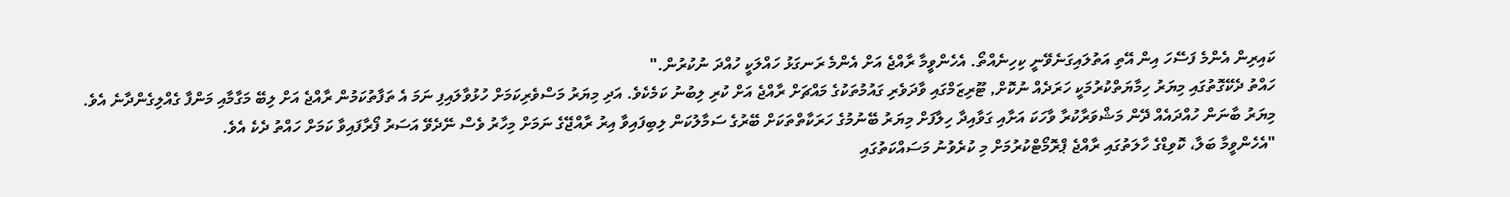ކައިރިން އެންމެ ފަސޭހަ އިން އޭތި އަތުލައިގަނެވޭނީ ކިހިނެއްތޯ. އެހެންވީމާ ރާއްޖެ އަށް އެންމެ ރަނގަޅު ހައްލަކީ ހުއްދަ ނުކުރުން."
ހައްތު ދެކޭގޮތުގައި މިޔަރު ހިމާޔަތްކުރުމަކީ ހަރަދެއް ނުކޮށް, ޓޫރިޒަމްގައި ވާދަވެރި ގައުމުތަކުގެ މައްޗަށް ރާއްޖެ އަށް ކުރި ލިބުނު ކަމެކެވެ. އަދި މިޔަރު މަސްވެރިކަމަށް ހުޅުވާލައިފި ނަމަ އެ ތަފާތުކަމުން ރާއްޖެ އަށް ލިބޭ މަގާމާއި މަންފާ ގެއްލިގެންދާނެ އެވެ.
މިޔަރު ބާނަން ހުއްދައެއް ދޭން މަޝްވަރާކުރާ ވާހަކަ އަށާއި ގަވާއިދާ ހިލާފަށް މިޔަރު ބޭނުމުގެ ހަރަކާތްތަކަށް ބޭރުގެ ސަމާލުކަން ލިބިފައިވާ އިރު ރާއްޖޭގެ ނަމަށް މިހާރު ވެސް ނޭދެވޭ އަސަރު ފޯރާފައިވާ ކަމަށް ހައްތު ދެކެ އެވެ.
"އެހެންވީމާ ބަލާ، ކޮވިޑްގެ ހާލަތުގައި ރާއްޖެ ޕްރޮމޯޓްކުރުމަށް މި ކުރެވުނު މަސައްކަތުގައި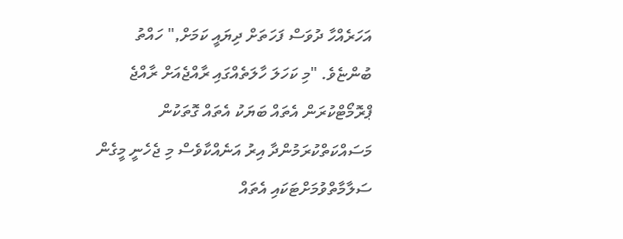އަހަރެއްހާ ދުވަސް ފަހަތަށް ދިޔައީ ކަމަށް," ހައްތު ބުންޏެވެ. "މި ކަހަލަ ހާލަތެއްގައި ރާއްޖެއަށް ރާއްޖެ ޕްރޮމޯޓްކުރަން އެތައް ބަޔަކު އެތައް ގޮތަކުން މަސައްކަތްކުރަމުންދާ އިރު އަނެއްކާވެސް މި ޖެހެނީ މީގެން ސަލާމާތްވުމަށްޓަކައި އެތައް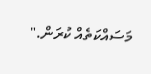މަސައްކަތެއް ކުރަން."